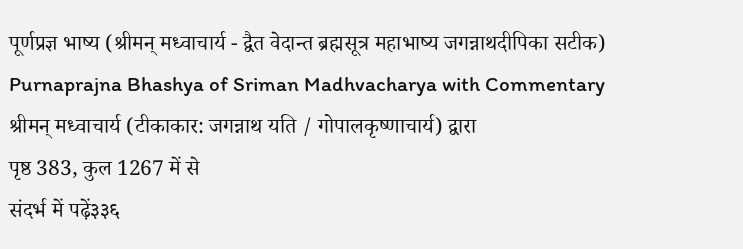पूर्णप्रज्ञ भाष्य (श्रीमन् मध्वाचार्य - द्वैत वेदान्त ब्रह्मसूत्र महाभाष्य जगन्नाथदीपिका सटीक)
Purnaprajna Bhashya of Sriman Madhvacharya with Commentary
श्रीमन् मध्वाचार्य (टीकाकार: जगन्नाथ यति / गोपालकृष्णाचार्य) द्वारा
पृष्ठ 383, कुल 1267 में से
संदर्भ में पढ़ें३३६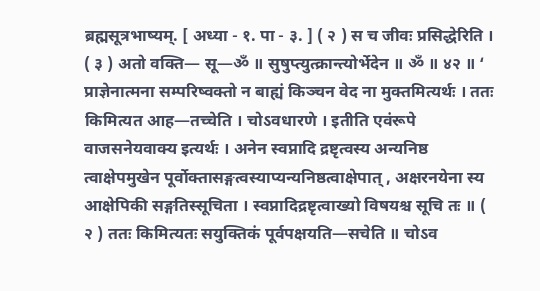ब्रह्मसूत्रभाष्यम्. [ अध्या - १. पा - ३. ] ( २ ) स च जीवः प्रसिद्धेरिति । ( ३ ) अतो वक्ति— सू—ॐ ॥ सुषुप्त्युत्क्रान्त्योर्भेदेन ॥ ॐ ॥ ४२ ॥ ‘ प्राज्ञेनात्मना सम्परिष्वक्तो न बाह्यं किञ्चन वेद ना मुक्तमित्यर्थः । ततः किमित्यत आह—तच्चेति । चोऽवधारणे । इतीति एवंरूपे वाजसनेयवाक्य इत्यर्थः । अनेन स्वप्नादि द्रष्टृत्वस्य अन्यनिष्ठ त्वाक्षेपमुखेन पूर्वोक्तासङ्गत्वस्याप्यन्यनिष्ठत्वाक्षेपात् , अक्षरनयेना स्य आक्षेपिकी सङ्गतिस्सूचिता । स्वप्नादिद्रष्टृत्वाख्यो विषयश्च सूचि तः ॥ ( २ ) ततः किमित्यतः सयुक्तिकं पूर्वपक्षयति—सचेति ॥ चोऽव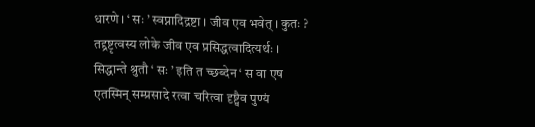धारणे । ‘ सः ’ स्वप्नादिद्रष्टा । जीव एव भवेत् । कुतः ? तद्द्रष्टृत्वस्य लोके जीव एव प्रसिद्धत्वादित्यर्थः । सिद्धान्ते श्रुतौ ‘ सः ’ इति त च्छब्देन ‘ स वा एष एतस्मिन् सम्प्रसादे रत्वा चरित्वा दृष्ट्वैव पुण्यं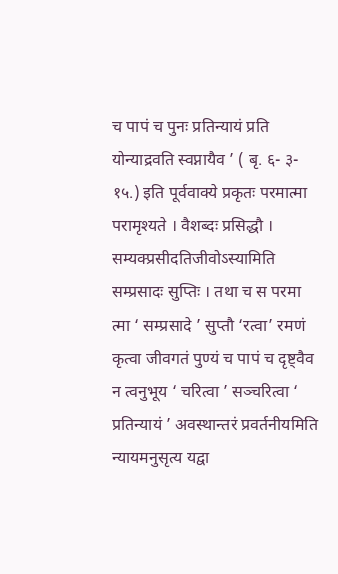च पापं च पुनः प्रतिन्यायं प्रति योन्याद्रवति स्वप्नायैव ’ ( बृ. ६- ३- १५.) इति पूर्ववाक्ये प्रकृतः परमात्मा परामृश्यते । वैशब्दः प्रसिद्धौ । सम्यक्प्रसीदतिजीवोऽस्यामिति सम्प्रसादः सुप्तिः । तथा च स परमा त्मा ‘ सम्प्रसादे ’ सुप्तौ ‘रत्वा’ रमणं कृत्वा जीवगतं पुण्यं च पापं च दृष्ट्वैव न त्वनुभूय ‘ चरित्वा ’ सञ्चरित्वा ‘ प्रतिन्यायं ’ अवस्थान्तरं प्रवर्तनीयमिति न्यायमनुसृत्य यद्वा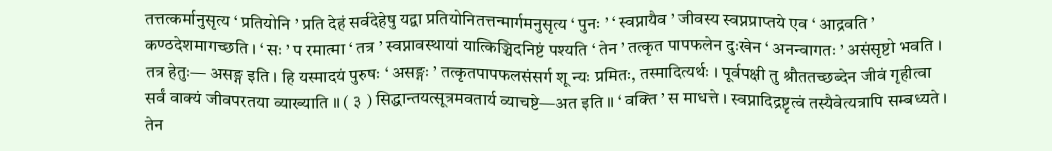तत्तत्कर्मानुसृत्य ‘ प्रतियोनि ’ प्रति देहं सर्वदेहेषु यद्वा प्रतियोनितत्तन्मार्गमनुसृत्य ‘ पुनः ’ ‘ स्वप्नायैव ’ जीवस्य स्वप्नप्राप्तये एव ‘ आद्रवति ’ कण्ठदेशमागच्छति । ‘ सः ’ प रमात्मा ‘ तत्र ’ स्वप्नावस्थायां यात्किञ्चिदनिष्टं पश्यति ‘ तेन ’ तत्कृत पापफलेन दुःखेन ‘ अनन्वागतः ’ असंसृष्टो भवति । तत्र हेतुः— असङ्ग इति । हि यस्मादयं पुरुषः ‘ असङ्गः ’ तत्कृतपापफलसंसर्ग शू न्यः प्रमितः, तस्मादित्यर्थः । पूर्वपक्षी तु श्रौततच्छब्देन जीवं गृहीत्वा सर्वं वाक्यं जीवपरतया व्याख्याति ॥ ( ३ ) सिद्धान्तयत्सूत्रमवतार्य व्याचष्टे—अत इति ॥ ‘ वक्ति ’ स माधत्ते । स्वप्नादिद्रष्टृत्वं तस्यैवेत्यत्रापि सम्बध्यते । तेन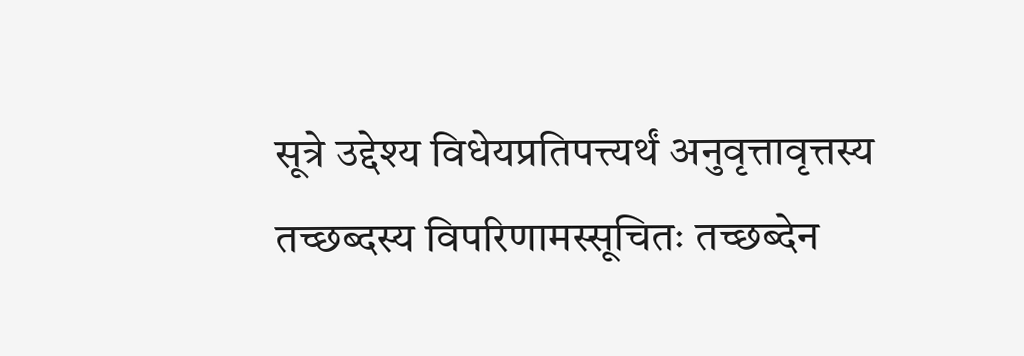सूत्रे उद्देश्य विधेयप्रतिपत्त्यर्थं अनुवृत्तावृत्तस्य तच्छब्दस्य विपरिणामस्सूचितः तच्छब्देन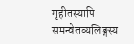गृहीतस्यापि समन्वेतव्यलिङ्गस्य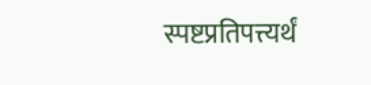स्पष्टप्रतिपत्त्यर्थं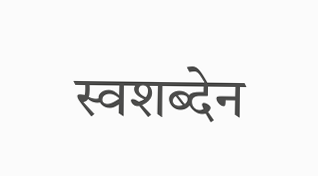स्वशब्देन